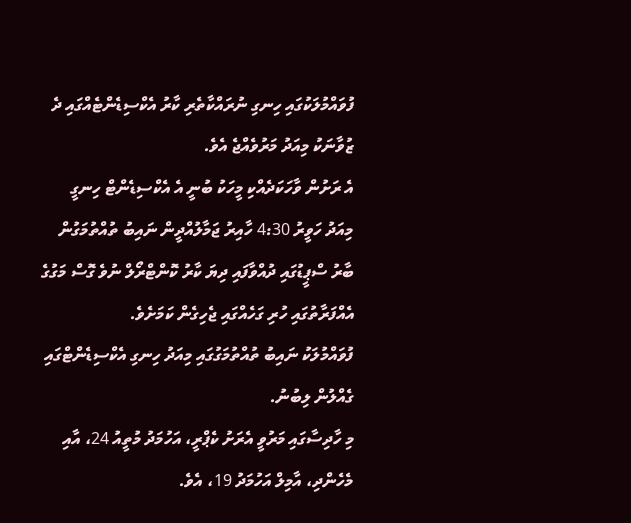ފުވައްމުލަކުގައި ހިނގި ނުރައްކާތެރި ކާރު އެކްސިޑެންޓެއްގައި ދެ ޒުވާނަކު މިއަދު މަރުވެއްޖެ އެވެ.
އެ ރަށުން ވާހަކަދެއްކި މީހަކު ބުނީ އެ އެކްސިޑެންޓް ހިނގީ މިއަދު ހަވީރު 4:30 ހާއިރު ޖަމާލުއްދީން ނައިބު ތުއްތުމަގުން ބާރު ސްޕީޑުގައި ދުއްވާފައި ދިޔަ ކާރު ކޮންޓްރޯލް ނުވެ ގޮސް މަގުގެ އެއްފަރާތުގައި ހުރި ގަހެއްގައި ޖެހިގެން ކަމަށެވެ.
ފުވައްމުލަކު ނައިބު ތުއްތުމަގުގައި މިއަދު ހިނގި އެކްސިޑެންޓްގައި ގެއްލުން ލިބުނު.
މި ހާދިސާގައި މަރުވީ އެރަށު ކެޕްރީ، އަހުމަދު މުތީއު 24، އާއި މެހެންދި، އާމިލް އަހުމަދު 19، އެވެ.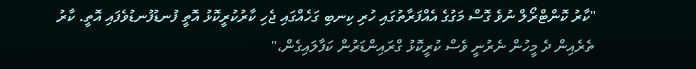"ކާރު ކޮންޓްރޯލް ނުވެ ގޮސް މަގުގެ އެއްފަރާތުގައި ހުރި ކިނބި ގަހެއްގައި ޖެހި ކާރުކުރީކޮޅު އޮތީ ފުނޑުފުނޑުވެފައި އޮތީ. ކާރު ތެރެއިން ދެ މީހުން ނެރުނީ ވެސް ކުރީކޮޅު ގްރައިންޑަރުން ކަފާލައިގެން،"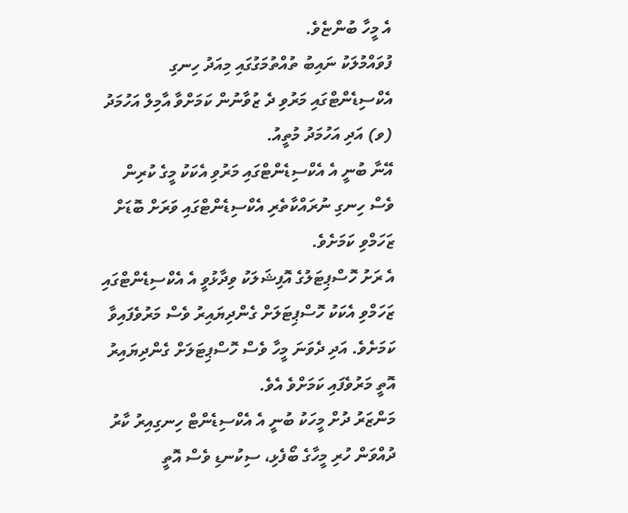އެ މީހާ ބުންޏެވެ.
ފުވައްމުލަކު ނައިބު ތުއްތުމަގުގައި މިއަދު ހިނގި އެކްސިޑެންޓްގައި މަރުވި ދެ ޒުވާނުން ކަމަށްވާ އާމިލް އަހުމަދު (ވ) އަދި އަހުމަދު މުތީއު.
އޭނާ ބުނީ އެ އެކްސިޑެންޓްގައި މަރުވި އެކަކު މީގެ ކުރިން ވެސް ހިނގި ނުރައްކާތެރި އެކްސިޑެންޓްގައި ވަރަށް ބޮޑަށް ޒަހަމްވި ކަމަށެވެ.
އެ ރަށު ހޮސްޕިޓަލުގެ އޮފިޝަލަކު ވިދާޅުވީ އެ އެކްސިޑެންޓްގައި ޒަހަމްވި އެކަކު ހޮސްޕިޓަލަށް ގެންދިޔައިރު ވެސް މަރުވެފައިވާ ކަމަށެވެ. އަދި ދެވަނަ މީހާ ވެސް ހޮސްޕިޓަލަށް ގެންދިޔައިރު އޮތީ މަރުވެފައި ކަމަށްވެ އެވެ.
މަންޒަރު ދުށް މީހަކު ބުނީ އެ އެކްސިޑެންޓް ހިނގިއިރު ކާރު ދުއްވަން ހުރި މީހާގެ ބޯފެޅި، ސިކުނޑި ވެސް އޮތީ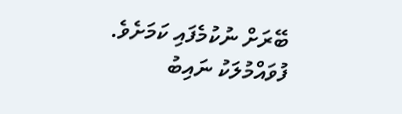ބޭރަށް ނުކުމެފައި ކަމަށެވެ.
ފުވައްމުލަކު ނައިބު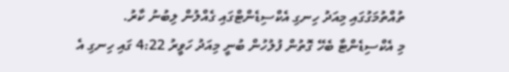ތުއްތުމަގުގައި މިއަދު ހިނގި އެކްސިޑެންޓްގައި ގެއްލުން ލިބުނު ކާރު.
މި އެކްސިޑެންޓާ ބެހޭ ގޮތުން ފުލުހުން ބުނީ މިއަދު ހަވީރު 4:22 ގައި ހިނގި އެ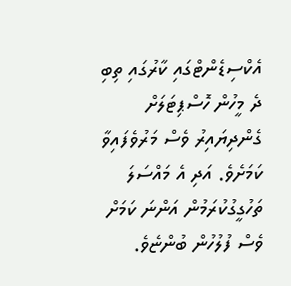އެކްސިޑެންޓްގައި ކާރުގައި ތިބި ދެ މީހުން ހޮސްޕިޓަލަށް ގެންދިޔައިރު ވެސް މަރުވެފައިވާ ކަމަށެވެ. އަދި އެ މައްސަލަ ތަހުގީގުކުރަމުން އަންނަ ކަމަށް ވެސް ފުލުހުން ބުންޏެވެ.